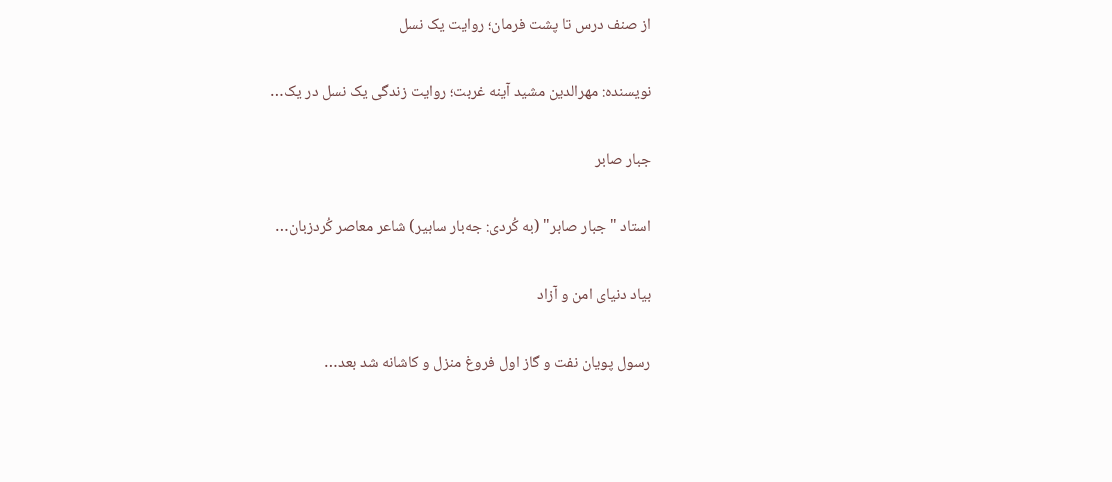از صنف درس تا پشت فرمان؛ روایت یک نسل

نویسنده: مهرالدین مشید آینه غربت؛ روایت زندگی یک نسل در یک…

جبار صابر

استاد "جبار صابر" (به کُردی: جەبار سابیر) شاعر معاصر کُردزبان…

بیاد دنیای امن و آزاد

رسول پویان نفت و گاز اول فروغ منزل و کاشانه شد بعد…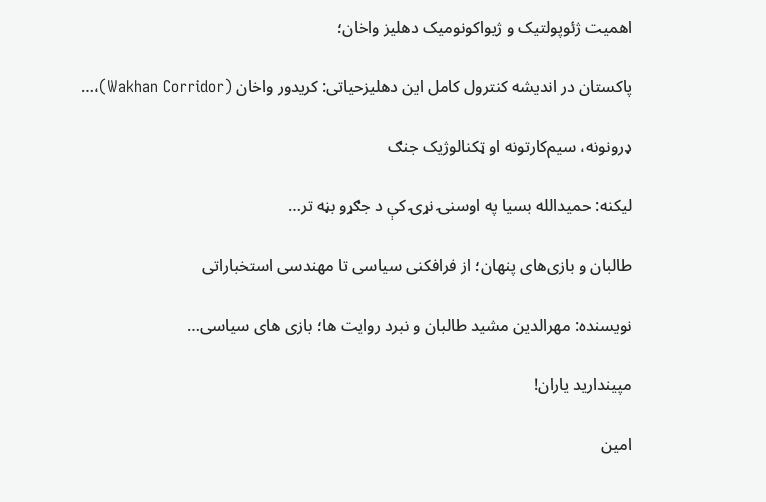اهمیت ژئوپولتیک و ژیواکونومیک دهلیز واخان؛

پاکستان در اندیشه کنترول کامل این دهلیزحیاتی: کریدور واخان (Wakhan Corridor)،…

ډرونونه، سیم‌کارتونه او ټکنالوژیک جنګ

ليکنه: حميدالله بسيا په اوسنۍ نړۍ کې د جګړو بڼه تر…

طالبان و بازی‌های پنهان؛ از فرافکنی سیاسی تا مهندسی استخباراتی

نویسنده: مهرالدین مشید طالبان و نبرد روایت ها؛ بازی های سیاسی…

مپیندارید یاران!

امین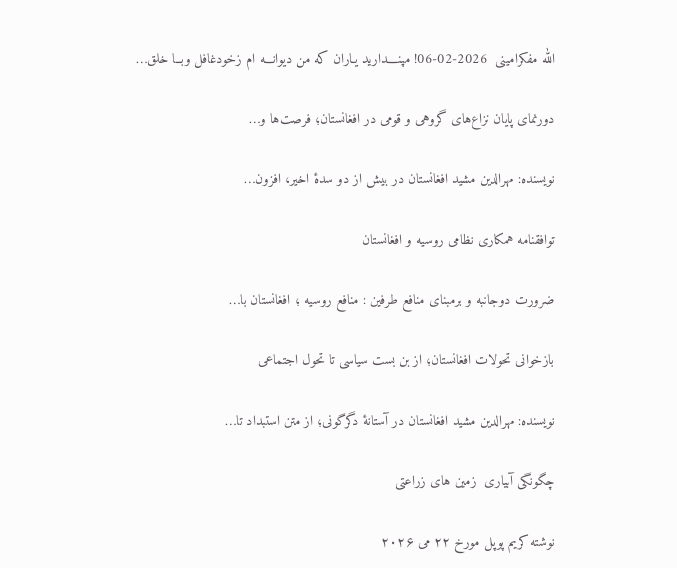الله مفکرامینی  2026-02-06! مپنــــدارید یـاران که من دیوانـــه ام زخودغافل وبــا خلق…

دورنمای پایان نزاع‌های گروهی و قومی در افغانستان؛ فرصت‌ها و…

نویسنده: مهرالدین مشید افغانستان در بیش از دو سدهٔ اخیر، افزون…

توافقنامه همکاری نظامی روسیه و افغانستان

ضرورت دوجانبه و برمبنای منافع طرفین : منافع روسیه ؛ افغانستان با…

بازخوانی تحولات افغانستان؛ از بن بست سیاسی تا تحول اجتماعی

نویسنده: مهرالدین مشید افغانستان در آستانهٔ دگرگونی؛ از متن استبداد تا…

چگونگی آبیاری  زمین های زراعتی

نوشته کریم پوپل مورخ ۲۲ می ۲۰۲۶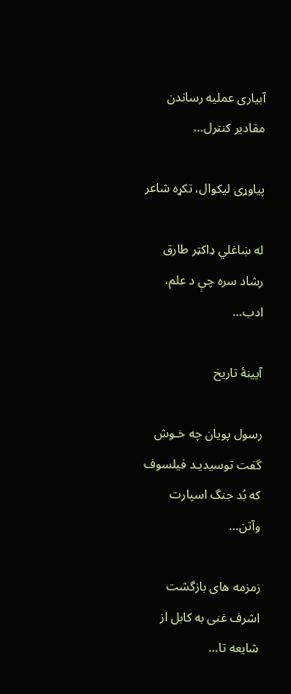آبیاری عملیه رساندن مقادیر کنترل…

پیاوړی لیکوال، تکړه شاعر

له ښاغلي ډاکټر طارق رشاد سره چې د علم، ادب…

آیینۀ تاریخ

رسول پویان چه خـوش گفت توسیدیـد فیلسوف که بُد جنگ اسپارت وآتن…

زمزمه های بازگشت اشرف غنی به کابل از شایعه تا…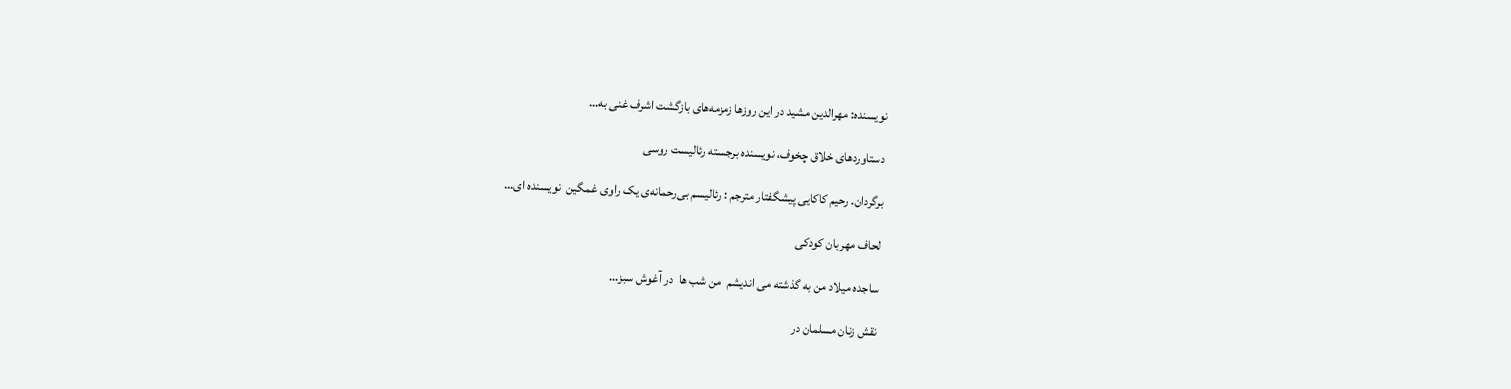نویسنده: مهرالدین مشید در این روزها زمزمه‌های بازگشت اشرف غنی به…

دستاوردهای خلاق چخوف، نویسنده برجسته رئالیست روسی

برگردان. رحیم کاکایی پیشگفتار مترجم : رئالیسم بی‌رحمانه‌ی یک راوی غمگین  نویسنده ای…

لحاف مهربان کودکی

ساجده میلاد من به گذشته می اندیشم  من شب ها  در آغوش سبز…

نقش زنان مسلمان در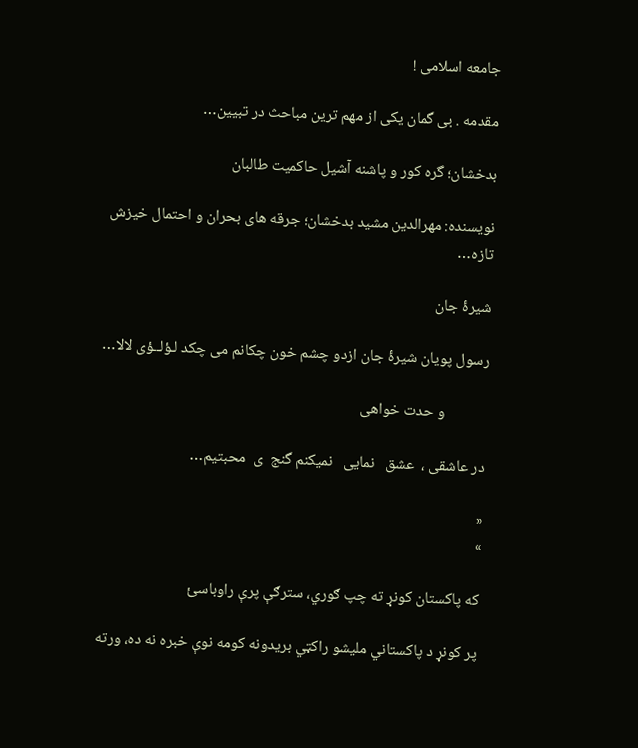جامعه اسلامی !

مقدمه . بی گمان یکی از مهم ترین مباحث در تبیین…

بدخشان؛ گره کور و پاشنه آشیل حاکمیت طالبان

نویسنده: مهرالدین مشید بدخشان؛ جرقه های بحران و احتمال خیزش تازه…

شیرۀ جان

رسول پویان شیرۀ جان ازدو چشم خون چکانم می چکد لـؤلــؤی لالا…

            و حدت خواهی

در عاشقی ،  عشق   نمایی   نمیکنم گنج  ی  محبتیم…

«
»

که پاکستان کونړ ته چپ ګوري، سترګې پرې راوباسئ

پر کونړ د پاکستاني مليشو راکټي بريدونه کومه نوې خبره نه ده، ورته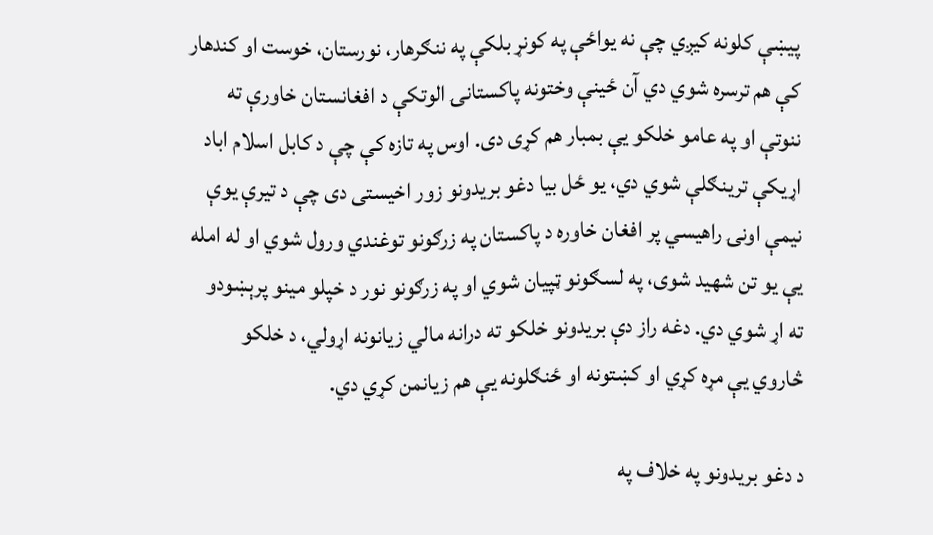پيښې کلونه کيږي چې نه يواځې په کونړ بلکې په ننګرهار، نورستان، خوست او کندهار کې هم ترسره شوي دي آن ځينې وختونه پاکستانۍ الوتکې د افغانستان خاورې ته ننوتې او په عامو خلکو يې بمبار هم کړی دی. اوس په تازه کې چې د کابل اسلام اباد اړيکې ترینګلې شوي دي، يو ځل بيا دغو بريدونو زور اخيستی دی چې د تيرې يوې نيمې اونۍ راهيسي پر افغان خاوره د پاکستان په زرګونو توغندي ورول شوي او له امله يې يو تن شهيد شوی، په لسګونو ټپيان شوي او په زرګونو نور د خپلو مينو پرېښودو ته اړ شوي دي. دغه راز دې بريدونو خلکو ته درانه مالي زيانونه اړولي، د خلکو څاروي يې مړه کړي او کښتونه او ځنګلونه يې هم زيانمن کړي دي.

د دغو بريدونو په خلاف په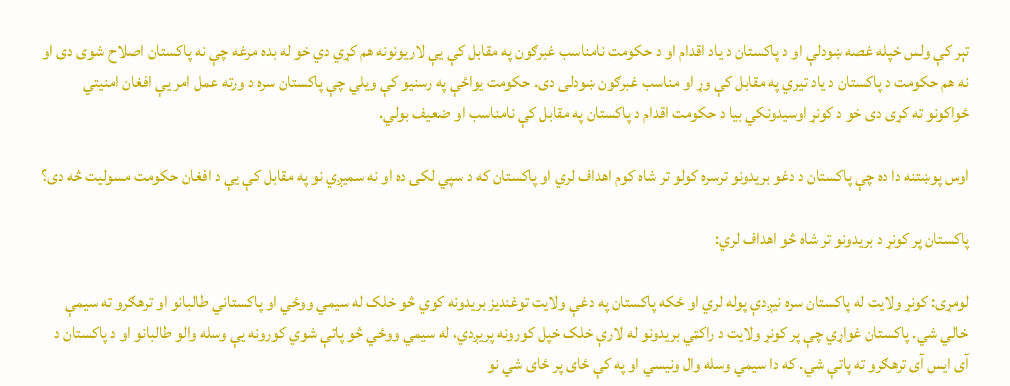تېر کې ولس خپله غصه ښودلې او د پاکستان د ياد اقدام او د حکومت نامناسب غبرګون په مقابل کې يې لاريونونه هم کړي دي خو له بده مرغه چې نه پاکستان اصلاح شوی دی او نه هم حکومت د پاکستان د ياد تيري په مقابل کې وړ او مناسب غبرګون ښودلی دی. حکومت يواځې په رسنيو کې ويلي چې پاکستان سره د ورته عمل امر يې افغان امنيتي ځواکونو ته کړی دی خو د کونړ اوسيدونکي بيا د حکومت اقدام د پاکستان په مقابل کې نامناسب او ضعيف بولي.

اوس پوښتنه دا ده چې پاکستان د دغو بريدونو ترسره کولو تر شاه کوم اهداف لري او پاکستان که د سپي لکۍ ده او نه سميږي نو په مقابل کې يې د افغان حکومت مسوليت څه دی؟

پاکستان پر کونړ د بريدونو تر شاه څو اهداف لري:

لومړی: کونړ ولايت له پاکستان سره نيږدې پوله لري او ځکه پاکستان په دغې ولايت توغنديز بريدونه کوي څو خلک له سيمي ووځي او پاکستاني طالبانو او ترهګرو ته سيمې خالي شي. پاکستان غواړي چې پر کونړ ولايت د راکټي بريدونو له لارې خلک خپل کورونه پريږدي، له سيمي ووځي څو پاتې شوي کورونه يې وسله والو طالبانو او د پاکستان د آی ايس آی ترهګرو ته پاتې شي. که دا سيمي وسله وال ونيسي او په کې ځای پر ځای شي نو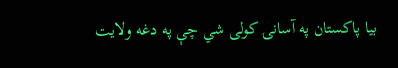بيا پاکستان په آسانۍ کولی شي چې په دغه ولايت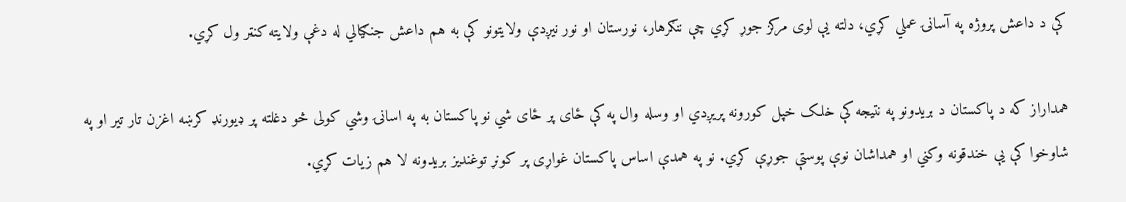کې د داعش پروژه په آسانۍ عملي کړي، دلته يې لوی مرکز جوړ کړي چې ننګرهار، نورستان او نور نيږدې ولايتونو کې به هم داعش جنګیالي له دغې ولايته کنټر ول کړي.

همداراز که د پاکستان د بريدونو په نتيجه کې خلک خپل کورونه پريږدي او وسله وال په کې ځای پر ځای شي نو پاکستان به په اسانۍ وشي کولی څو دغلته پر ډيورنډ کرښه اغزن تار تير او په شاوخوا کې يې خندقونه وکني او همداشان نوې پوستې جوړې کړي. نو په همدې اساس پاکستان غواړی پر کونړ توغنديز بريدونه لا هم زیات کړي.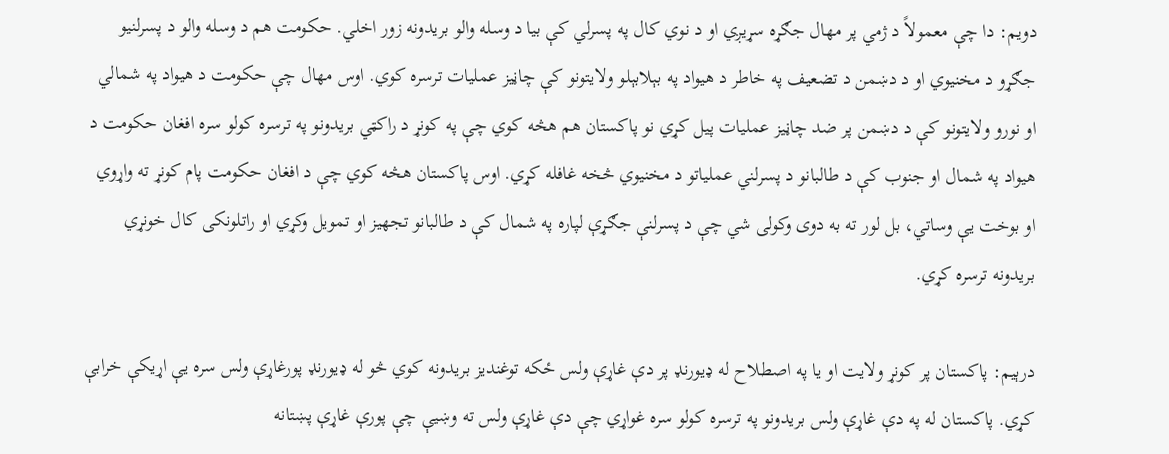دويم: دا چې معمولاً د ژمي پر مهال جګړه سړيږي او د نوي کال په پسرلي کې بيا د وسله والو بريدونه زور اخلي. حکومت هم د وسله والو د پسرلنيو جګړو د مخنيوي او د دښمن د تضعيف په خاطر د هيواد په بېلابېلو ولايتونو کې چاڼيز عمليات ترسره کوي. اوس مهال چې حکومت د هيواد په شمالي او نورو ولايتونو کې د دښمن پر ضد چاڼيز عملیات پيل کړي نو پاکستان هم هڅه کوي چې په کونړ د راکټي بريدونو په ترسره کولو سره افغان حکومت د هيواد په شمال او جنوب کې د طالبانو د پسرلني عملياتو د مخنيوي څخه غافله کړي. اوس پاکستان هڅه کوي چې د افغان حکومت پام کونړ ته واړوي او بوخت يې وساتي، بل لور ته به دوی وکولی شي چې د پسرلنې جګړې لپاره په شمال کې د طالبانو تجهيز او تمويل وکړي او راتلونکی کال خونړي بريدونه ترسره کړي.

درېيم: پاکستان پر کونړ ولايت او يا په اصطلاح له ډيورنډ پر دې غاړې ولس ځکه توغنديز بريدونه کوي څو له ډيورنډ پورغاړې ولس سره يې اړيکې خرابې کړي. پاکستان له په دې غاړې ولس بريدونو په ترسره کولو سره غواړي چې دې غاړې ولس ته وښيې چې پورې غاړې پښتانه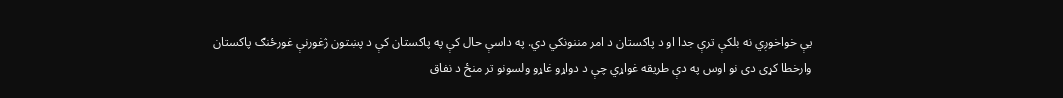يې خواخوږي نه بلکې ترې جدا او د پاکستان د امر مننونکي دي. په داسې حال کې په پاکستان کې د پښتون ژغورنې غورځنګ پاکستان وارخطا کړی دی نو اوس په دې طريقه غواړي چې د دواړو غاړو ولسونو تر منځ د نفاق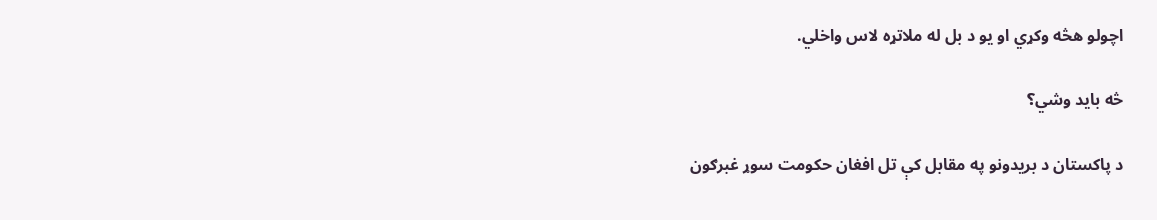اچولو هڅه وکړي او يو د بل له ملاتړه لاس واخلي.

څه بايد وشي؟

د پاکستان د بريدونو په مقابل کې تل افغان حکومت سوړ غبرګون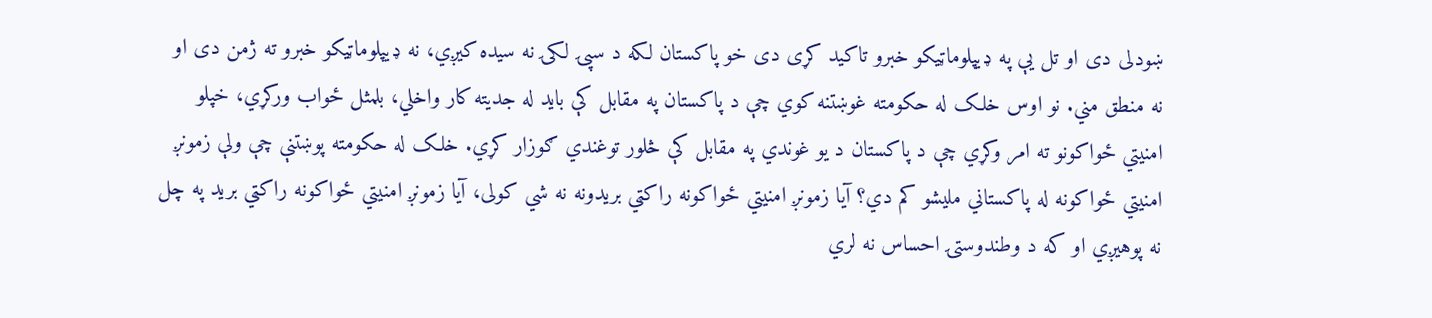ښودلی دی او تل يې په ډيپلوماټیکو خبرو تاکيد کړی دی خو پاکستان لکه د سپۍ لکۍ نه سيده کيږي، نه ډيپلوماټيکو خبرو ته ژمن دی او نه منطق مني. نو اوس خلک له حکومته غوښتنه کوي چې د پاکستان په مقابل کې بايد له جديته کار واخلي، بلمثل ځواب ورکړي، خپلو امنيتي ځواکونو ته امر وکړي چې د پاکستان د يو غوندي په مقابل کې څلور توغندي ګوزار کړي. خلک له حکومته پوښتنې چې ولې زمونږ امنيتي ځواکونه له پاکستاني مليشو کم دي؟ آيا زمونږ امنيتي ځواکونه راکټي بريدونه نه شي کولی، آيا زمونږ امنيتي ځواکونه راکټي بريد په چل نه پوهيږي او که د وطندوستۍ احساس نه لري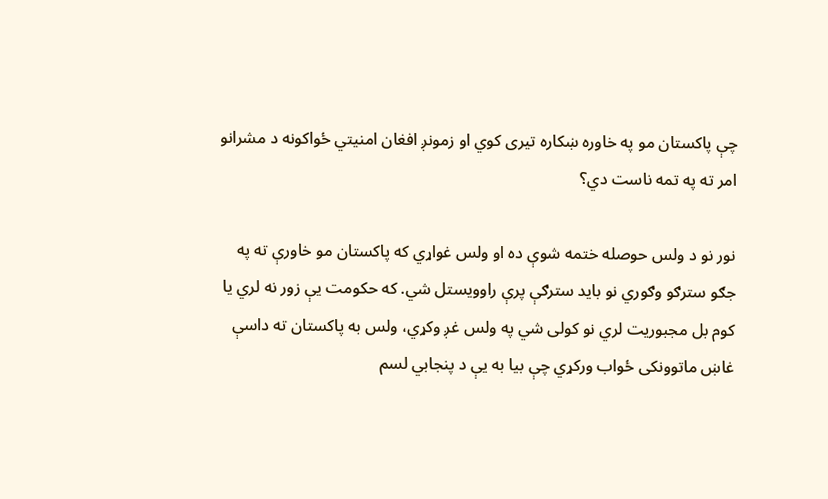چې پاکستان مو په خاوره ښکاره تيری کوي او زمونږ افغان امنيتي ځواکونه د مشرانو امر ته په تمه ناست دي؟

نور نو د ولس حوصله ختمه شوې ده او ولس غواړي که پاکستان مو خاورې ته په جګو سترګو وګوري نو بايد سترګې پرې راوويستل شي. که حکومت يې زور نه لري يا کوم بل مجبوريت لري نو کولی شي په ولس غږ وکړي، ولس به پاکستان ته داسې غاښ ماتوونکی ځواب ورکړي چې بيا به يې د پنجابي لسم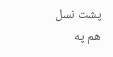پشت نسل هم په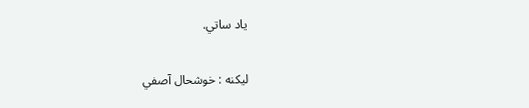ياد ساتي.

لیکنه : خوشحال آصفي